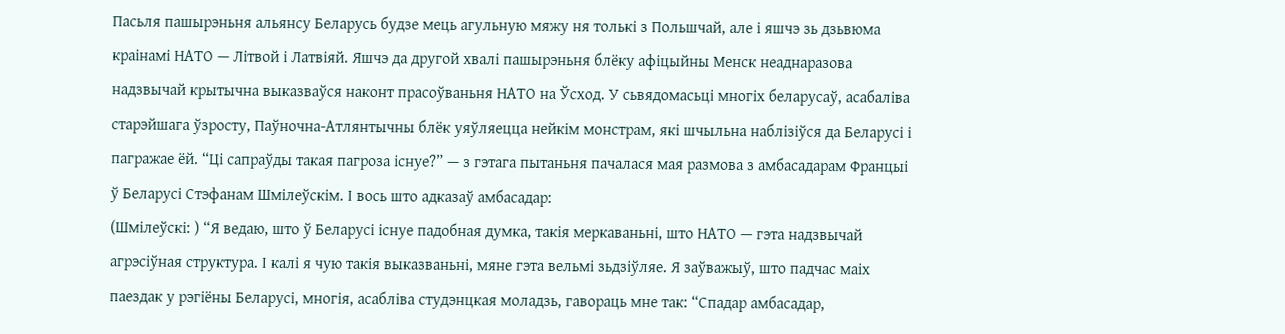Пасьля пашырэньня альянсу Беларусь будзе мець агульную мяжу ня толькі з Польшчай, але і яшчэ зь дзьвюма краінамі НАТО — Літвой і Латвіяй. Яшчэ да другой хвалі пашырэньня блёку афіцыйны Менск неаднаразова надзвычай крытычна выказваўся наконт прасоўваньня НАТО на Ўсход. У сьвядомасьці многіх беларусаў, асабаліва старэйшага ўзросту, Паўночна-Атлянтычны блёк уяўляецца нейкім монстрам, які шчыльна наблізіўся да Беларусі і пагражае ёй. “Ці сапраўды такая пагроза існуе?” — з гэтага пытаньня пачалася мая размова з амбасадарам Францыі ў Беларусі Стэфанам Шмілеўскім. І вось што адказаў амбасадар:
(Шмілеўскі: ) “Я ведаю, што ў Беларусі існуе падобная думка, такія меркаваньні, што НАТО — гэта надзвычай агрэсіўная структура. І калі я чую такія выказваньні, мяне гэта вельмі зьдзіўляе. Я заўважыў, што падчас маіх паездак у рэгіёны Беларусі, многія, асабліва студэнцкая моладзь, гавораць мне так: “Спадар амбасадар,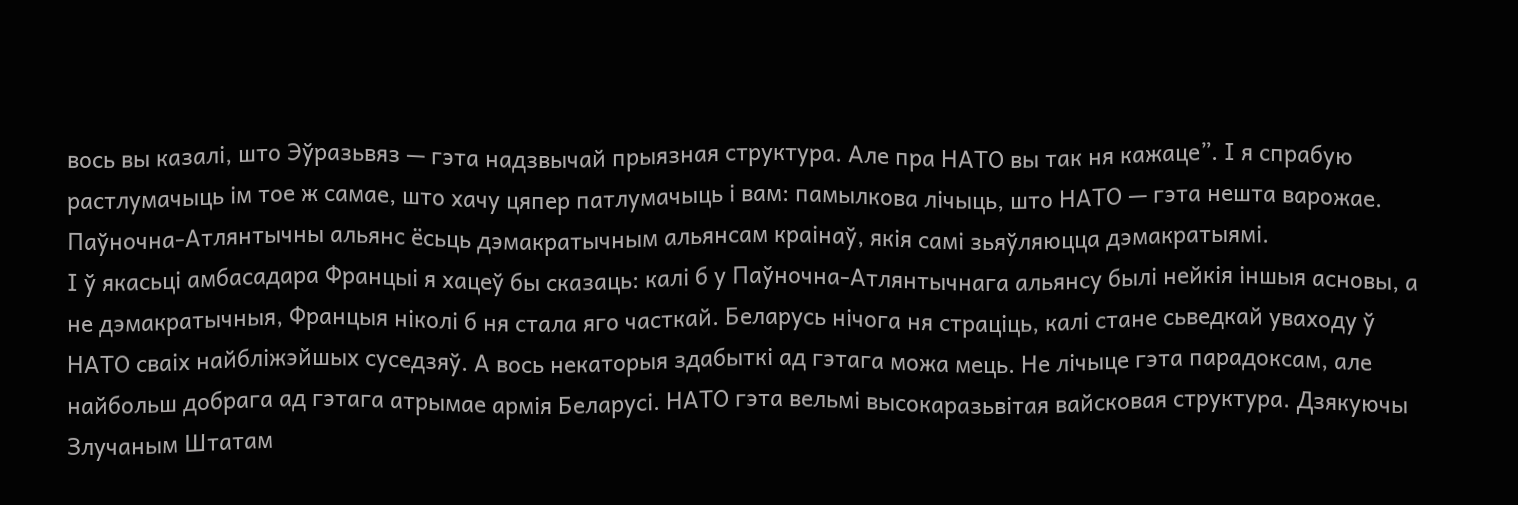вось вы казалі, што Эўразьвяз — гэта надзвычай прыязная структура. Але пра НАТО вы так ня кажаце”. І я спрабую растлумачыць ім тое ж самае, што хачу цяпер патлумачыць і вам: памылкова лічыць, што НАТО — гэта нешта варожае. Паўночна-Атлянтычны альянс ёсьць дэмакратычным альянсам краінаў, якія самі зьяўляюцца дэмакратыямі.
І ў якасьці амбасадара Францыі я хацеў бы сказаць: калі б у Паўночна-Атлянтычнага альянсу былі нейкія іншыя асновы, а не дэмакратычныя, Францыя ніколі б ня стала яго часткай. Беларусь нічога ня страціць, калі стане сьведкай уваходу ў НАТО сваіх найбліжэйшых суседзяў. А вось некаторыя здабыткі ад гэтага можа мець. Не лічыце гэта парадоксам, але найбольш добрага ад гэтага атрымае армія Беларусі. НАТО гэта вельмі высокаразьвітая вайсковая структура. Дзякуючы Злучаным Штатам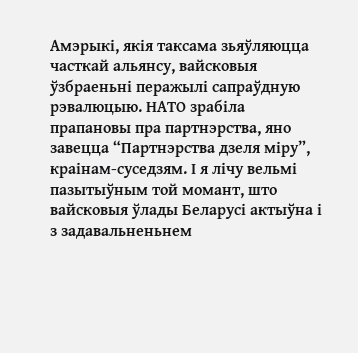Амэрыкі, якія таксама зьяўляюцца часткай альянсу, вайсковыя ўзбраеньні перажылі сапраўдную рэвалюцыю. НАТО зрабіла прапановы пра партнэрства, яно завецца “Партнэрства дзеля міру”, краінам-суседзям. І я лічу вельмі пазытыўным той момант, што вайсковыя ўлады Беларусі актыўна і з задавальненьнем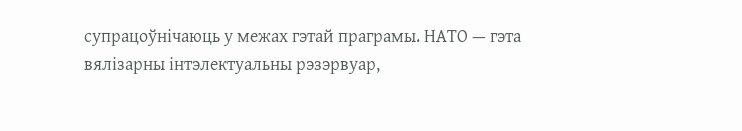супрацоўнічаюць у межах гэтай праграмы. НАТО — гэта вялізарны інтэлектуальны рэзэрвуар,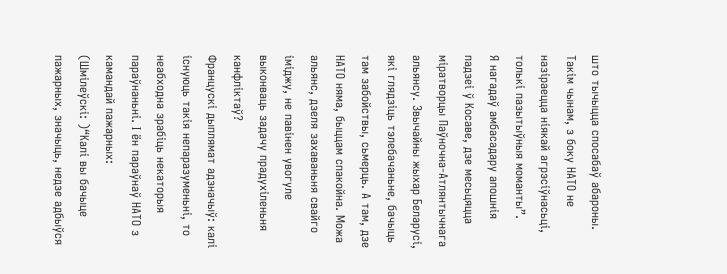што тычыцца спосабаў абароны. Такім чынам, з боку НАТО не назіраецца ніякай агрэсіўнасьці, толькі пазытыўныя моманты”.
Я нагадаў амбасадару апошнія падзеі ў Косаве, дзе месьцяцца міратворцы Паўночна-Атлянтычнага альянсу. Звычайны жыхар Беларусі, які глядзіць тэлебачаньне, бачыць там забойствы, сьмерць. А там, дзе НАТО няма, быццам спакойна. Можа альянс, дзеля захаваньня свайго іміджу, не павінен увогуле выконваць задачу прадухіленьня канфліктаў?
Францускі дыплямат адзначыў: калі існуюць такія непаразуменьні, то неабходна зрабіць некаторыя параўнаньні. І ён параўнаў НАТО з камандай пажарных:
(Шмілеўскі: )“Калі вы бачыце пажарных, значыць, недзе адбыўся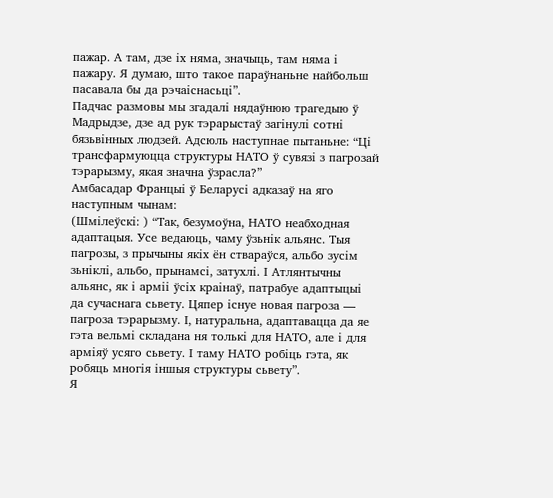пажар. А там, дзе іх няма, значыць, там няма і пажару. Я думаю, што такое параўнаньне найбольш пасавала бы да рэчаіснасьці”.
Падчас размовы мы згадалі нядаўнюю трагедыю ў Мадрыдзе, дзе ад рук тэрарыстаў загінулі сотні бязьвінных людзей. Адсюль наступнае пытаньне: “Ці трансфармуюцца структуры НАТО ў сувязі з пагрозай тэрарызму, якая значна ўзрасла?”
Амбасадар Францыі ў Беларусі адказаў на яго наступным чынам:
(Шмілеўскі: ) “Так, безумоўна, НАТО неабходная адаптацыя. Усе ведаюць, чаму ўзьнік альянс. Тыя пагрозы, з прычыны якіх ён ствараўся, альбо зусім зьніклі, альбо, прынамсі, затухлі. І Атлянтычны альянс, як і арміі ўсіх краінаў, патрабуе адаптыцыі да сучаснага сьвету. Цяпер існуе новая пагроза — пагроза тэрарызму. І, натуральна, адаптавацца да яе гэта вельмі складана ня толькі для НАТО, але і для арміяў усяго сьвету. І таму НАТО робіць гэта, як робяць многія іншыя структуры сьвету”.
Я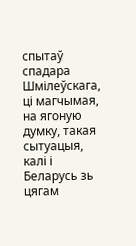спытаў спадара Шмілеўскага, ці магчымая, на ягоную думку, такая сытуацыя, калі і Беларусь зь цягам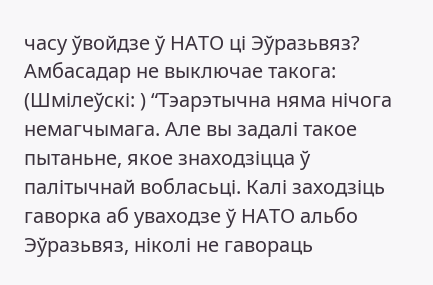часу ўвойдзе ў НАТО ці Эўразьвяз? Амбасадар не выключае такога:
(Шмілеўскі: ) “Тэарэтычна няма нічога немагчымага. Але вы задалі такое пытаньне, якое знаходзіцца ў палітычнай вобласьці. Калі заходзіць гаворка аб уваходзе ў НАТО альбо Эўразьвяз, ніколі не гавораць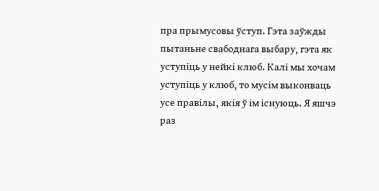пра прымусовы ўступ. Гэта заўжды пытаньне свабоднага выбару, гэта як уступіць у нейкі клюб. Калі мы хочам уступіць у клюб, то мусім выконваць усе правілы, якія ў ім існуюць. Я яшчэ раз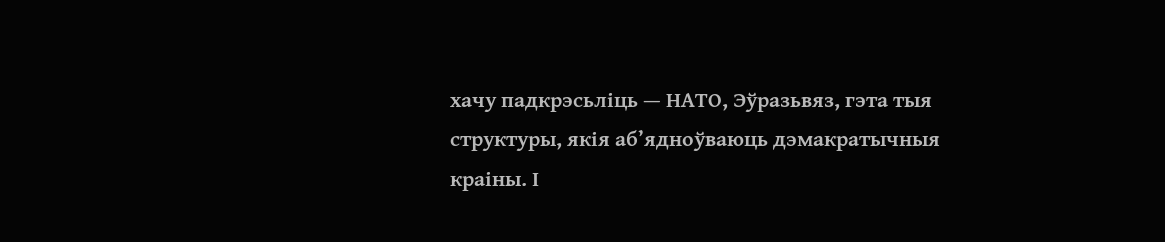хачу падкрэсьліць — НАТО, Эўразьвяз, гэта тыя структуры, якія аб’ядноўваюць дэмакратычныя краіны. І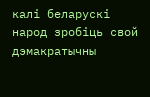калі беларускі народ зробіць свой дэмакратычны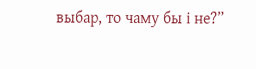выбар, то чаму бы і не?”